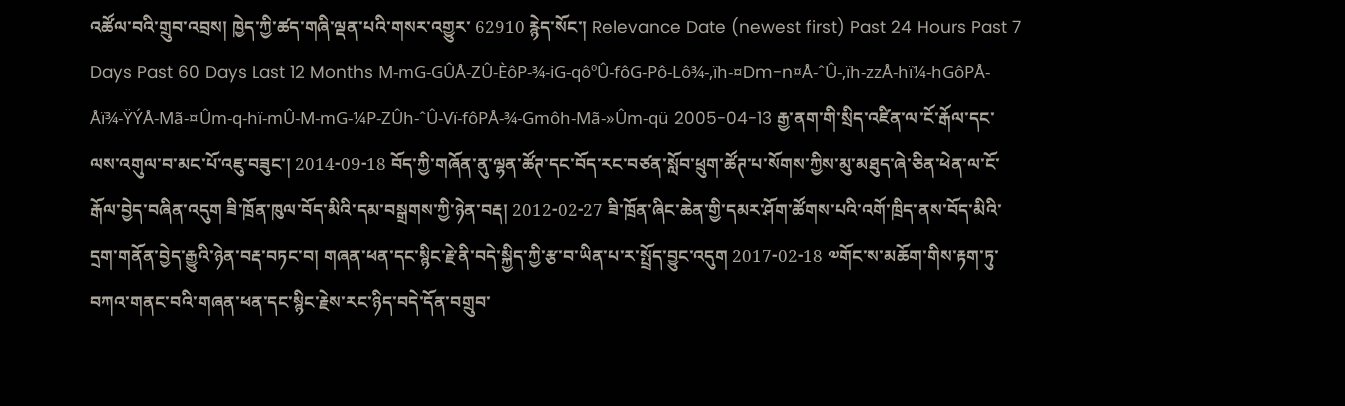འཚོལ་བའི་གྲུབ་འབྲས། ཁྱེད་ཀྱི་ཚད་གཞི་ལྡན་པའི་གསར་འགྱུར་ 62910 རྙེད་སོང་། Relevance Date (newest first) Past 24 Hours Past 7 Days Past 60 Days Last 12 Months M-mG-GÛÅ-ZÛ-ÈôP-¾-iG-qôºÛ-fôG-Pô-Lô¾-‚ïh-¤Dm-n¤Å-ˆÛ-‚ïh-zzÅ-hï¼-hGôPÅ-Åï¾-ŸÝÅ-Mã-¤Ûm-q-hï-mÛ-M-mG-¼P-ZÛh-ˆÛ-Vï-fôPÅ-¾-Gmôh-Mã-»Ûm-qü 2005-04-13 རྒྱ་ནག་གི་སྲིད་འཛིན་ལ་ངོ་རྒོལ་དང་ལས་འགུལ་བ་མང་པོ་འཇུ་བཟུང་། 2014-09-18 བོད་ཀྱི་གཞོན་ནུ་ལྷན་ཚོཊ་དང་བོད་རང་བཙན་སློབ་ཕྲུག་ཚོཊ་པ་སོགས་ཀྱིས་མུ་མཐུད་ཞེ་ཅིན་ཕེན་ལ་ངོ་རྒོལ་བྱེད་བཞིན་འདུག ཟི་ཁྲོན་ཁུལ་བོད་མིའི་དམ་བསྒྲགས་ཀྱི་ཉེན་བརྡ། 2012-02-27 ཟི་ཁྲོན་ཞིང་ཆེན་གྱི་དམར་ཤོག་ཚོགས་པའི་འགོ་ཁྲིད་ནས་བོད་མིའི་དྲག་གནོན་བྱེད་རྒྱུའི་ཉེན་བརྡ་བཏང་བ། གཞན་ཕན་དང་སྙིང་རྗེ་ནི་བདེ་སྐྱིད་ཀྱི་རྩ་བ་ཡིན་པ་ར་སྤྲོད་བྱུང་འདུག 2017-02-18 ༧གོང་ས་མཆོག་གིས་རྟག་ཏུ་བཀའ་གནང་བའི་གཞན་ཕན་དང་སྙིང་རྗེས་རང་ཉིད་བདེ་དོན་བགྲུབ་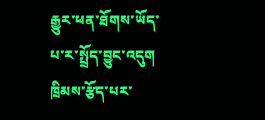རྒྱུར་ཕན་ཐོགས་ཡོད་པ་ར་སྤྲོད་བྱུང་འདུག ཁྲིམས་རྩོད་པར་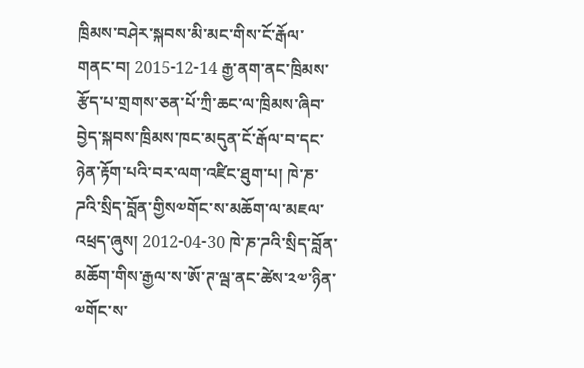ཁྲིམས་བཤེར་སྐབས་མི་མང་གིས་ངོ་རྒོལ་གནང་བ། 2015-12-14 རྒྱ་ནག་ནང་ཁྲིམས་རྩོད་པ་གྲགས་ཅན་པོ་ཀྲི་ཆང་ལ་ཁྲིམས་ཞིབ་བྱེད་སྐབས་ཁྲིམས་ཁང་མདུན་ངོ་རྒོལ་བ་དང་ཉེན་རྟོག་པའི་བར་ལག་འཛིང་ཐུག་པ། ཁེ་ཎ་ཌའི་སྲིད་བློན་གྱིས༧གོང་ས་མཆོག་ལ་མཇལ་འཕྲད་ཞུས། 2012-04-30 ཁེ་ཎ་ཌའི་སྲིད་བློན་མཆོག་གིས་རྒྱལ་ས་ཨོ་ཊ་ལྦ་ནང་ཚེས་༢༧་ཉིན་༧གོང་ས་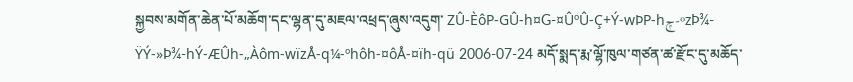སྐྱབས་མགོན་ཆེན་པོ་མཆོག་དང་ལྷན་དུ་མཇལ་འཕྲད་ཞུས་འདུག་ ZÛ-ÈôP-GÛ-h¤G-¤ÛºÛ-Ç+Ý-wÞP-hݼ-ºzÞ¾-ŸÝ-»Þ¾-hÝ-ÆÛh-„Àôm-wïzÅ-q¼-ºhôh-¤ôÅ-¤ïh-qü 2006-07-24 མདོ་སྨད་རྨ་ལྷོ་ཁུལ་གཙན་ཚ་རྫོང་དུ་མཆོད་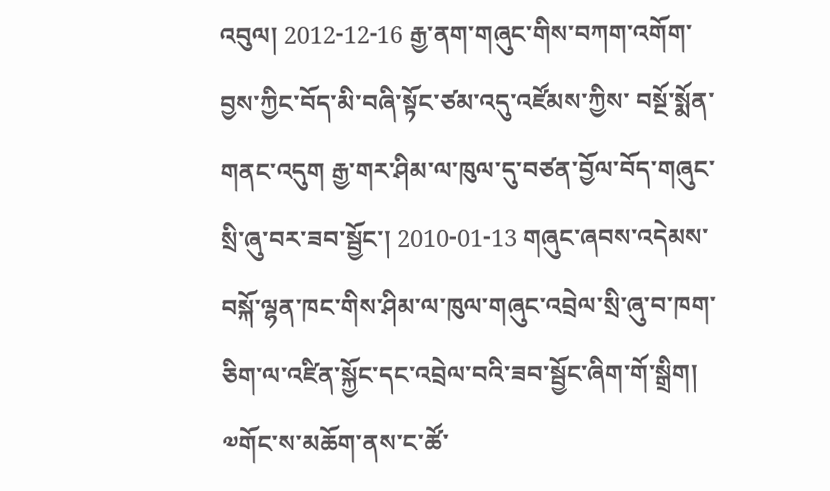འབུལ། 2012-12-16 རྒྱ་ནག་གཞུང་གིས་བཀག་འགོག་བྱས་ཀྱིང་བོད་མི་བཞི་སྟོང་ཙམ་འདུ་འཛོམས་ཀྱིས་ བསྔོ་སྨོན་གནང་འདུག རྒྱ་གར་ཤིམ་ལ་ཁུལ་དུ་བཙན་བྱོལ་བོད་གཞུང་སྲི་ཞུ་བར་ཟབ་སྦྱོང་། 2010-01-13 གཞུང་ཞབས་འདེམས་བསྐོ་ལྷན་ཁང་གིས་ཤིམ་ལ་ཁུལ་གཞུང་འབྲེལ་སྲི་ཞུ་བ་ཁག་ཅིག་ལ་འཛིན་སྐྱོང་དང་འབྲེལ་བའི་ཟབ་སྦྱོང་ཞིག་གོ་སྒྲིག། ༧གོང་ས་མཆོག་ནས་ང་ཚོ་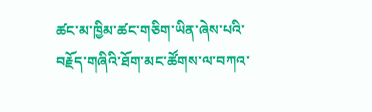ཚང་མ་ཁྱིམ་ཚང་གཅིག་ཡིན་ཞེས་པའི་བརྗོད་གཞིའི་ཐོག་མང་ཚོགས་ལ་བཀའ་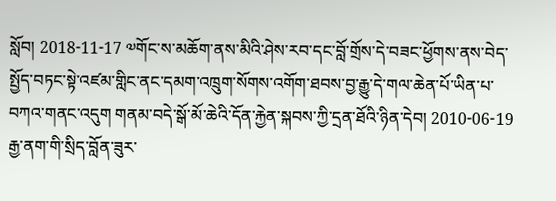སློབ། 2018-11-17 ༧གོང་ས་མཆོག་ནས་མིའི་ཤེས་རབ་དང་བློ་གྲོས་དེ་བཟང་ཕྱོགས་ནས་བེད་སྤྱོད་བཏང་སྟེ་འཛམ་གླིང་ནང་དམག་འཁྲུག་སོགས་འགོག་ཐབས་བྱ་རྒྱུ་དེ་གལ་ཆེན་པོ་ཡིན་པ་བཀའ་གནང་འདུག གནམ་བདེ་སྒོ་མོ་ཆེའི་དོན་རྐྱེན་སྐབས་ཀྱི་དྲན་ཐོའི་ཉིན་དེབ། 2010-06-19 རྒྱ་ནག་གི་སྲིད་བློན་ཟུར་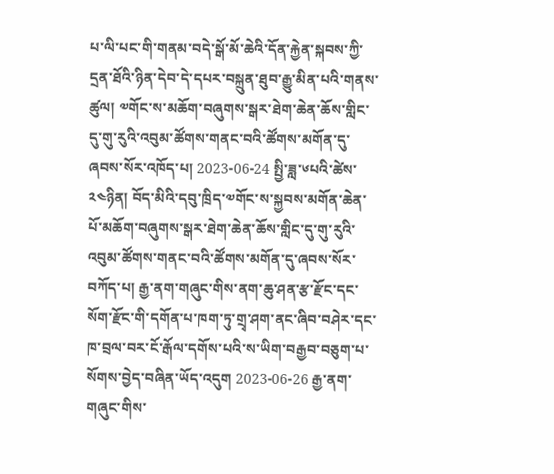པ་ལི་པང་གི་གནམ་བདེ་སྒོ་མོ་ཆེའི་དོན་རྐྱེན་སྐབས་ཀྱི་དྲན་ཐོའི་ཉིན་དེབ་དེ་དཔར་བསྐྲུན་ཐུབ་རྒྱུ་མིན་པའི་གནས་ཚུལ། ༧གོང་ས་མཆོག་བཞུགས་སྒར་ཐེག་ཆེན་ཆོས་གླིང་དུ་གུ་རུའི་འབུམ་ཚོགས་གནང་བའི་ཚོགས་མགོན་དུ་ཞབས་སོར་འཁོད་པ། 2023-06-24 སྤྱི་ཟླ་༦པའི་ཚེས་༢༤ཉིན། བོད་མིའི་དབུ་ཁྲིད་༧གོང་ས་སྐྱབས་མགོན་ཆེན་པོ་མཆོག་བཞུགས་སྒར་ཐེག་ཆེན་ཆོས་གླིང་དུ་གུ་རུའི་འབུམ་ཚོགས་གནང་བའི་ཚོགས་མགོན་དུ་ཞབས་སོར་བཀོད་པ། རྒྱ་ནག་གཞུང་གིས་ནག་ཆུ་ཤན་རྩ་རྫོང་དང་སོག་རྫོང་གི་དགོན་པ་ཁག་ཏུ་གྲྭ་ཤག་ནང་ཞིབ་བཤེར་དང་ཁ་བྲལ་བར་ངོ་རྒོལ་དགོས་པའི་ས་ཡིག་བརྒྱབ་བཅུག་པ་སོགས་བྱེད་བཞིན་ཡོད་འདུག 2023-06-26 རྒྱ་ནག་གཞུང་གིས་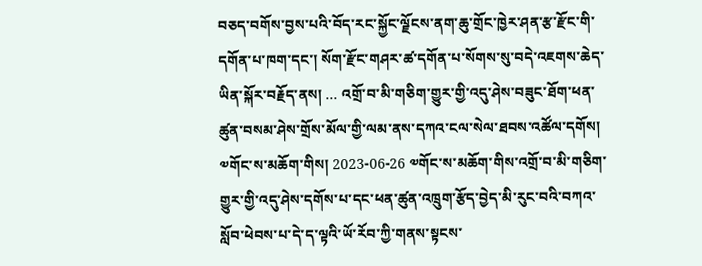བཅད་བགོས་བྱས་པའི་བོད་རང་སྐྱོང་ལྗོངས་ནག་ཆུ་གྲོང་ཁྱེར་ཤན་རྩ་རྫོང་གི་དགོན་པ་ཁག་དང་། སོག་རྫོང་གཤར་ཚ་དགོན་པ་སོགས་སུ་བདེ་འཇགས་ཆེད་ཡིན་སྐོར་བརྗོད་ནས། ... འགྲོ་བ་མི་གཅིག་གྱུར་གྱི་འདུ་ཤེས་བཟུང་ཐོག་ཕན་ཚུན་བསམ་ཤེས་གྲོས་མོལ་གྱི་ལམ་ནས་དཀའ་ངལ་སེལ་ཐབས་འཚོལ་དགོས། ༧གོང་ས་མཆོག་གིས། 2023-06-26 ༧གོང་ས་མཆོག་གིས་འགྲོ་བ་མི་གཅིག་གྱུར་གྱི་འདུ་ཤེས་དགོས་པ་དང་ཕན་ཚུན་འཁྲུག་རྩོད་བྱེད་མི་རུང་བའི་བཀའ་སློབ་ཕེབས་པ་དེ་ད་ལྟའི་ཡོ་རོབ་ཀྱི་གནས་སྟངས་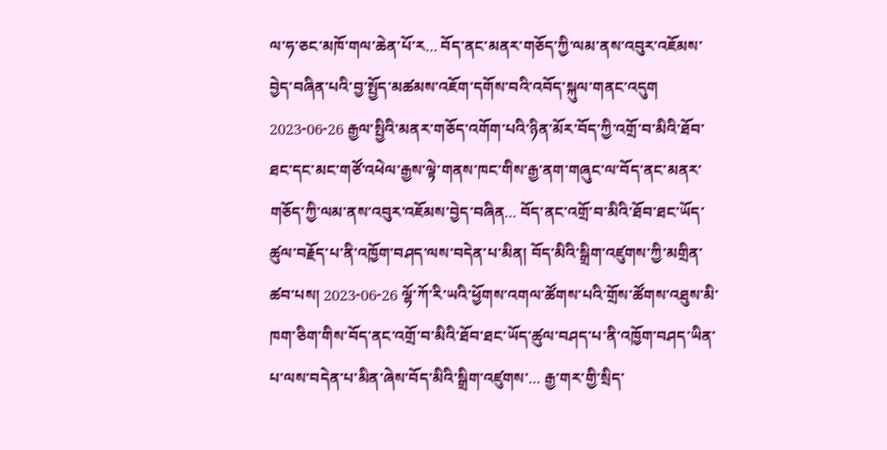ལ་ཧ་ཅང་མཁོ་གལ་ཆེན་པོ་ར... བོད་ནང་མནར་གཅོད་ཀྱི་ལམ་ནས་འབུར་འཇོམས་བྱེད་བཞིན་པའི་བྱ་སྤྱོད་མཚམས་འཇོག་དགོས་བའི་འབོད་སྐུལ་གནང་འདུག 2023-06-26 རྒྱལ་སྤྱིའི་མནར་གཅོད་འགོག་པའི་ཉིན་མོར་བོད་ཀྱི་འགྲོ་བ་མིའི་ཐོབ་ཐང་དང་མང་གཙོ་འཕེལ་རྒྱས་ལྟེ་གནས་ཁང་གིས་རྒྱ་ནག་གཞུང་ལ་བོད་ནང་མནར་གཅོད་ཀྱི་ལམ་ནས་འབུར་འཇོམས་བྱེད་བཞིན... བོད་ནང་འགྲོ་བ་མིའི་ཐོབ་ཐང་ཡོད་ཚུལ་བརྗོད་པ་ནི་འཁྱོག་བཤད་ལས་བདེན་པ་མིན། བོད་མིའི་སྒྲིག་འཛུགས་ཀྱི་མགྲིན་ཚབ་པས། 2023-06-26 ལྷོ་ཀོ་རི་ཡའི་ཕྱོགས་འགལ་ཚོགས་པའི་གྲོས་ཚོགས་འཐུས་མི་ཁག་ཅིག་གིས་བོད་ནང་འགྲོ་བ་མིའི་ཐོབ་ཐང་ཡོད་ཚུལ་བཤད་པ་ནི་འཁྱོག་བཤད་ཡིན་པ་ལས་བདེན་པ་མིན་ཞེས་བོད་མིའི་སྒྲིག་འཛུགས་... རྒྱ་གར་གྱི་སྲིད་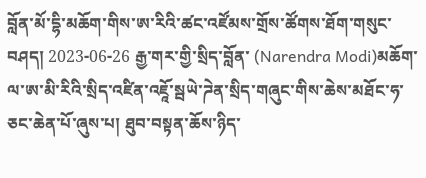བློན་མོ་དྷི་མཆོག་གིས་ཨ་རིའི་ཚང་འཛོམས་གྲོས་ཚོགས་ཐོག་གསུང་བཤད། 2023-06-26 རྒྱ་གར་གྱི་སྲིད་བློན་ (Narendra Modi)མཆོག་ལ་ཨ་མི་རིའི་སྲིད་འཛིན་འཇཱོ་སྦཡེ་ཌེན་སྲིད་གཞུང་གིས་ཆེས་མཐོང་ཧ་ཅང་ཆེན་པོ་ཞུས་པ། ཐུབ་བསྟན་ཆོས་ཉིད་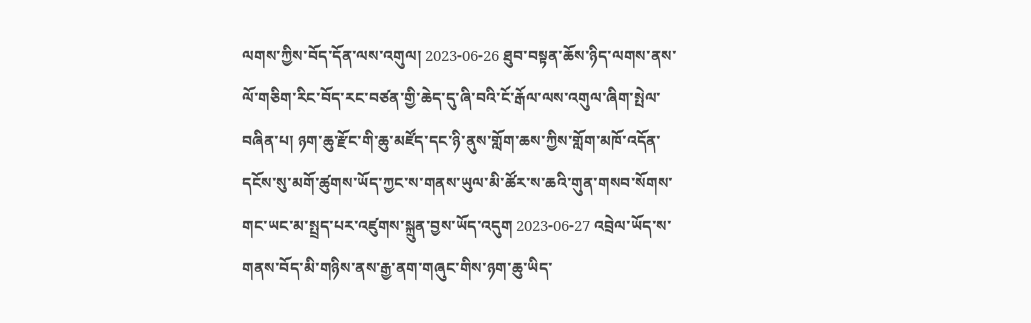ལགས་ཀྱིས་བོད་དོན་ལས་འགུལ། 2023-06-26 ཐུབ་བསྟན་ཆོས་ཉིད་ལགས་ནས་ལོ་གཅིག་རིང་བོད་རང་བཙན་གྱི་ཆེད་དུ་ཞི་བའི་ངོ་རྒོལ་ལས་འགུལ་ཞིག་སྤེལ་བཞིན་པ། ཉག་ཆུ་རྫོང་གི་ཆུ་མཛོད་དང་ཉི་ནུས་གློག་ཆས་ཀྱིས་གློག་མཁོ་འདོན་དངོས་སུ་མགོ་ཚུགས་ཡོད་ཀྱང་ས་གནས་ཡུལ་མི་ཚོར་ས་ཆའི་གུན་གསབ་སོགས་གང་ཡང་མ་སྤྲད་པར་འཛུགས་སྐྲུན་བྱས་ཡོད་འདུག 2023-06-27 འབྲེལ་ཡོད་ས་གནས་བོད་མི་གཉིས་ནས་རྒྱ་ནག་གཞུང་གིས་ཉག་ཆུ་ཡིད་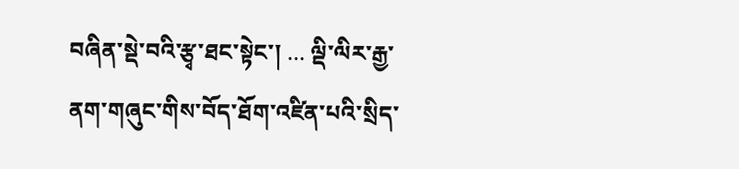བཞིན་སྡེ་བའི་རྩྭ་ཐང་སྟེང་། ... ལྡི་ལིར་རྒྱ་ནག་གཞུང་གིས་བོད་ཐོག་འཛིན་པའི་སྲིད་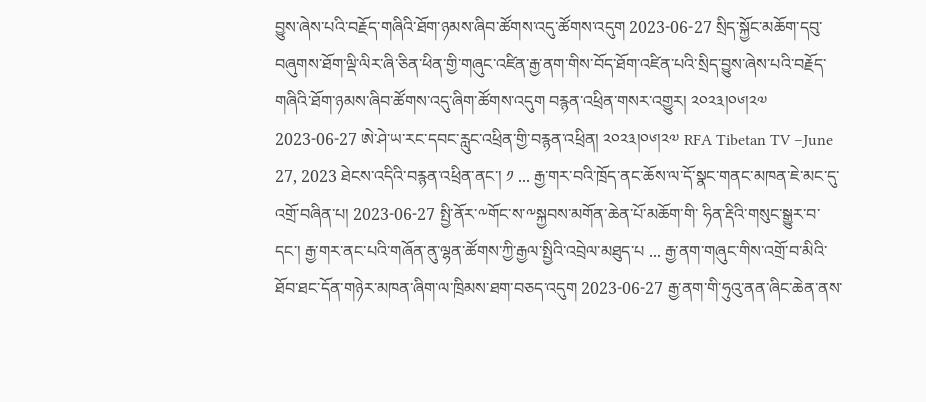བྱུས་ཞེས་པའི་བརྗོད་གཞིའི་ཐོག་ཉམས་ཞིབ་ཚོགས་འདུ་ཚོགས་འདུག 2023-06-27 སྲིད་སྐྱོང་མཆོག་དབུ་བཞུགས་ཐོག་ལྡི་ལིར་ཞི་ཅིན་ཕིན་གྱི་གཞུང་འཛིན་རྒྱ་ནག་གིས་བོད་ཐོག་འཛིན་པའི་སྲིད་བྱུས་ཞེས་པའི་བརྗོད་གཞིའི་ཐོག་ཉམས་ཞིབ་ཚོགས་འདུ་ཞིག་ཚོགས་འདུག བརྙན་འཕྲིན་གསར་འགྱུར། ༢༠༢༣།༠༦།༢༧ 2023-06-27 ཨེ་ཤེ་ཡ་རང་དབང་རླུང་འཕྲིན་གྱི་བརྙན་འཕྲིན། ༢༠༢༣།༠༦།༢༧ RFA Tibetan TV –June 27, 2023 ཐེངས་འདིའི་བརྙན་འཕྲིན་ནང་། ༡ ... རྒྱ་གར་བའི་ཁྲོད་ནང་ཆོས་ལ་དོ་སྣང་གནང་མཁན་ཇེ་མང་དུ་འགྲོ་བཞིན་པ། 2023-06-27 སྤྱི་ནོར་༸གོང་ས་༸སྐྱབས་མགོན་ཆེན་པོ་མཆོག་གི་ ཧིན་རྡིའི་གསུང་སྒྱུར་བ་དང་། རྒྱ་གར་ནང་པའི་གཞོན་ནུ་ལྷན་ཚོགས་ཀྱི་རྒྱལ་སྤྱིའི་འབྲེལ་མཐུད་པ ... རྒྱ་ནག་གཞུང་གིས་འགྲོ་བ་མིའི་ཐོབ་ཐང་དོན་གཉེར་མཁན་ཞིག་ལ་ཁྲིམས་ཐག་བཅད་འདུག 2023-06-27 རྒྱ་ནག་གི་ཧུའུ་ནན་ཞིང་ཆེན་ནས་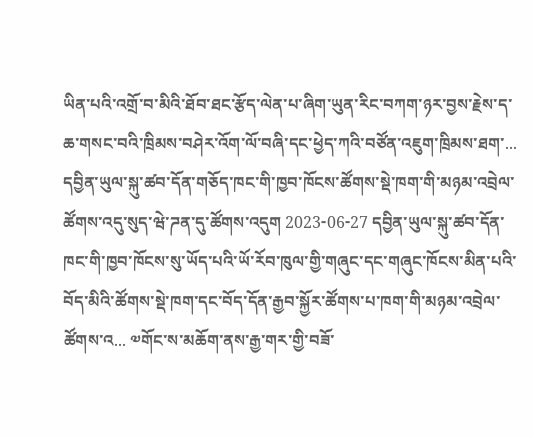ཡིན་པའི་འགྲོ་བ་མིའི་ཐོབ་ཐང་རྩོད་ལེན་པ་ཞིག་ཡུན་རིང་བཀག་ཉར་བྱས་རྗེས་ད་ཆ་གསང་བའི་ཁྲིམས་བཤེར་འོག་ལོ་བཞི་དང་ཕྱེད་ཀའི་བཙོན་འཇུག་ཁྲིམས་ཐག་... དབྱིན་ཡུལ་སྐུ་ཚབ་དོན་གཅོད་ཁང་གི་ཁྱབ་ཁོངས་ཚོགས་སྡེ་ཁག་གི་མཉམ་འབྲེལ་ཚོགས་འདུ་སུད་ཝེ་ཌན་དུ་ཚོགས་འདུག 2023-06-27 དབྱིན་ཡུལ་སྐུ་ཚབ་དོན་ཁང་གི་ཁྱབ་ཁོངས་སུ་ཡོད་པའི་ཡོ་རོབ་ཁུལ་གྱི་གཞུང་དང་གཞུང་ཁོངས་མིན་པའི་བོད་མིའི་ཚོགས་སྡེ་ཁག་དང་བོད་དོན་རྒྱབ་སྐྱོར་ཚོགས་པ་ཁག་གི་མཉམ་འབྲེལ་ཚོགས་འ... ༧གོང་ས་མཆོག་ནས་རྒྱ་གར་གྱི་བཟོ་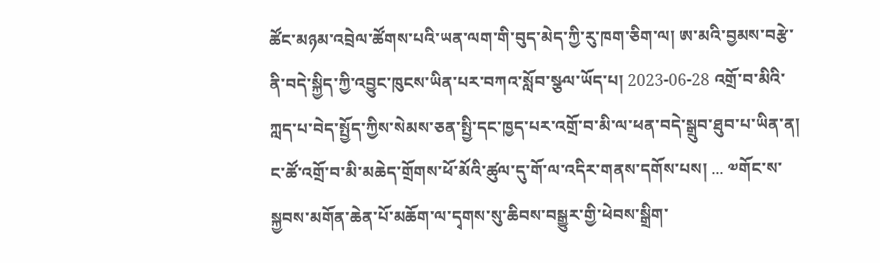ཚོང་མཉམ་འབྲེལ་ཚོགས་པའི་ཡན་ལག་གི་བུད་མེད་ཀྱི་རུ་ཁག་ཅིག་ལ། ཨ་མའི་བྱམས་བརྩེ་ནི་བདེ་སྐྱིད་ཀྱི་འབྱུང་ཁུངས་ཡིན་པར་བཀའ་སློབ་སྩལ་ཡོད་པ། 2023-06-28 འགྲོ་བ་མིའི་ཀླད་པ་བེད་སྤྱོད་ཀྱིས་སེམས་ཅན་སྤྱི་དང་ཁྱད་པར་འགྲོ་བ་མི་ལ་ཕན་བདེ་སྒྲུབ་ཐུབ་པ་ཡིན་ན། ང་ཚོ་འགྲོ་བ་མི་མཆེད་གྲོགས་ཕོ་མོའི་ཚུལ་དུ་གོ་ལ་འདིར་གནས་དགོས་པས། ... ༧གོང་ས་སྐྱབས་མགོན་ཆེན་པོ་མཆོག་ལ་དྭགས་སུ་ཆིབས་བསྒྱུར་གྱི་ཕེབས་སྒྲིག་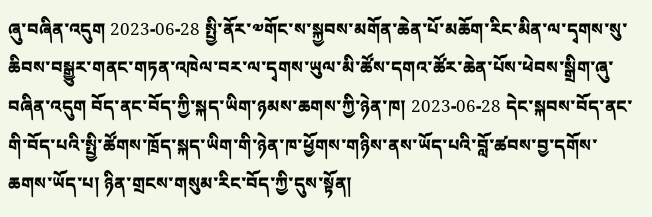ཞུ་བཞིན་འདུག 2023-06-28 སྤྱི་ནོར་༧གོང་ས་སྐྱབས་མགོན་ཆེན་པོ་མཆོག་རིང་མིན་ལ་དྭགས་སུ་ཆིབས་བསྒྱུར་གནང་གཏན་འཁེལ་བར་ལ་དྭགས་ཡུལ་མི་ཚོས་དགའ་ཚོར་ཆེན་པོས་ཕེབས་སྒྲིག་ཞུ་བཞིན་འདུག བོད་ནང་བོད་ཀྱི་སྐད་ཡིག་ཉམས་ཆགས་ཀྱི་ཉེན་ཁ། 2023-06-28 དེང་སྐབས་བོད་ནང་གི་བོད་པའི་སྤྱི་ཚོགས་ཁྲོད་སྐད་ཡིག་གི་ཉེན་ཁ་ཕྱོགས་གཉིས་ནས་ཡོད་པའི་བློ་ཚབས་བྱ་དགོས་ཆགས་ཡོད་པ། ཉིན་གྲངས་གསུམ་རིང་བོད་ཀྱི་དུས་སྟོན།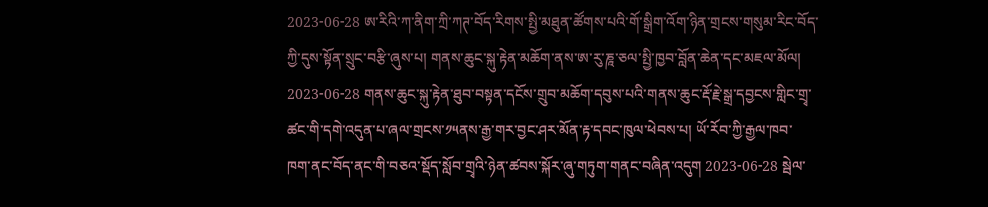2023-06-28 ཨ་རིའི་ཀ་ནིག་ཀྲི་ཀཊ་བོད་རིགས་སྤྱི་མཐུན་ཚོགས་པའི་གོ་སྒྲིག་འོག་ཉིན་གྲངས་གསུམ་རིང་བོད་ཀྱི་དུས་སྟོན་སྲུང་བརྩི་ཞུས་པ། གནས་ཆུང་སྐུ་རྟེན་མཆོག་ནས་ཨ་རུ་ཎཱ་ཅལ་སྤྱི་ཁྱབ་བློན་ཆེན་དང་མཇལ་མོལ། 2023-06-28 གནས་ཆུང་སྐུ་རྟེན་ཐུབ་བསྟན་དངོས་གྲུབ་མཆོག་དབུས་པའི་གནས་ཆུང་རྡོ་རྗེ་སྒྲ་དབྱངས་གླིང་གྲྭ་ཚང་གི་དགེ་འདུན་པ་ཞལ་གྲངས་༡༥ནས་རྒྱ་གར་བྱང་ཤར་མོན་རྟ་དབང་ཁུལ་ཕེབས་པ། ཡོ་རོབ་ཀྱི་རྒྱལ་ཁབ་ཁག་ནང་བོད་ནང་གི་བཅའ་སྡོད་སློབ་གྲྭའི་ཉེན་ཚབས་སྐོར་ཞུ་གཏུག་གནང་བཞིན་འདུག 2023-06-28 སྦེལ་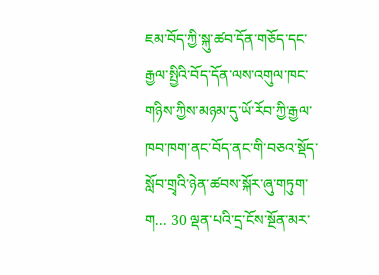ཇམ་བོད་ཀྱི་སྐུ་ཚབ་དོན་གཅོད་དང་རྒྱལ་སྤྱིའི་བོད་དོན་ལས་འགུལ་ཁང་གཉིས་ཀྱིས་མཉམ་དུ་ཡོ་རོབ་ཀྱི་རྒྱལ་ཁབ་ཁག་ནང་བོད་ནང་གི་བཅའ་སྡོད་སློབ་གྲྭའི་ཉེན་ཚབས་སྐོར་ཞུ་གཏུག་ག... 30 ལྡན་པའི་དྲ་ངོས་སྔོན་མར་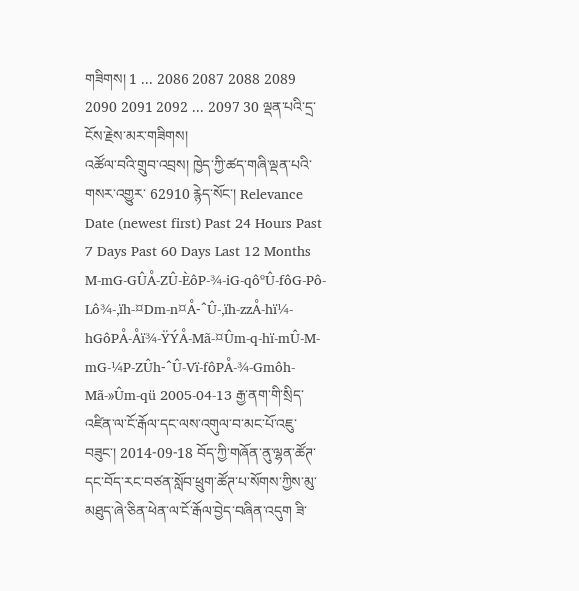གཟིགས། 1 ... 2086 2087 2088 2089 2090 2091 2092 ... 2097 30 ལྡན་པའི་དྲ་ངོས་རྗེས་མར་གཟིགས།
འཚོལ་བའི་གྲུབ་འབྲས། ཁྱེད་ཀྱི་ཚད་གཞི་ལྡན་པའི་གསར་འགྱུར་ 62910 རྙེད་སོང་། Relevance Date (newest first) Past 24 Hours Past 7 Days Past 60 Days Last 12 Months M-mG-GÛÅ-ZÛ-ÈôP-¾-iG-qôºÛ-fôG-Pô-Lô¾-‚ïh-¤Dm-n¤Å-ˆÛ-‚ïh-zzÅ-hï¼-hGôPÅ-Åï¾-ŸÝÅ-Mã-¤Ûm-q-hï-mÛ-M-mG-¼P-ZÛh-ˆÛ-Vï-fôPÅ-¾-Gmôh-Mã-»Ûm-qü 2005-04-13 རྒྱ་ནག་གི་སྲིད་འཛིན་ལ་ངོ་རྒོལ་དང་ལས་འགུལ་བ་མང་པོ་འཇུ་བཟུང་། 2014-09-18 བོད་ཀྱི་གཞོན་ནུ་ལྷན་ཚོཊ་དང་བོད་རང་བཙན་སློབ་ཕྲུག་ཚོཊ་པ་སོགས་ཀྱིས་མུ་མཐུད་ཞེ་ཅིན་ཕེན་ལ་ངོ་རྒོལ་བྱེད་བཞིན་འདུག ཟི་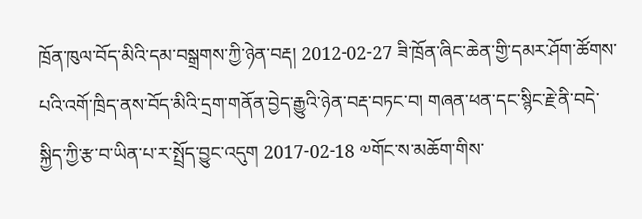ཁྲོན་ཁུལ་བོད་མིའི་དམ་བསྒྲགས་ཀྱི་ཉེན་བརྡ། 2012-02-27 ཟི་ཁྲོན་ཞིང་ཆེན་གྱི་དམར་ཤོག་ཚོགས་པའི་འགོ་ཁྲིད་ནས་བོད་མིའི་དྲག་གནོན་བྱེད་རྒྱུའི་ཉེན་བརྡ་བཏང་བ། གཞན་ཕན་དང་སྙིང་རྗེ་ནི་བདེ་སྐྱིད་ཀྱི་རྩ་བ་ཡིན་པ་ར་སྤྲོད་བྱུང་འདུག 2017-02-18 ༧གོང་ས་མཆོག་གིས་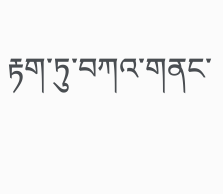རྟག་ཏུ་བཀའ་གནང་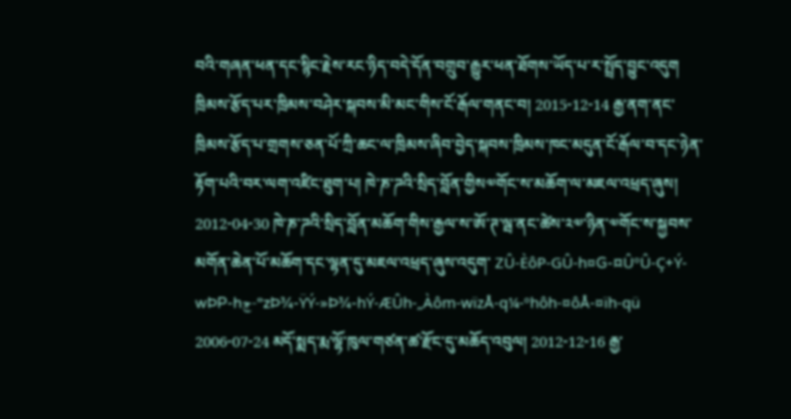བའི་གཞན་ཕན་དང་སྙིང་རྗེས་རང་ཉིད་བདེ་དོན་བགྲུབ་རྒྱུར་ཕན་ཐོགས་ཡོད་པ་ར་སྤྲོད་བྱུང་འདུག ཁྲིམས་རྩོད་པར་ཁྲིམས་བཤེར་སྐབས་མི་མང་གིས་ངོ་རྒོལ་གནང་བ། 2015-12-14 རྒྱ་ནག་ནང་ཁྲིམས་རྩོད་པ་གྲགས་ཅན་པོ་ཀྲི་ཆང་ལ་ཁྲིམས་ཞིབ་བྱེད་སྐབས་ཁྲིམས་ཁང་མདུན་ངོ་རྒོལ་བ་དང་ཉེན་རྟོག་པའི་བར་ལག་འཛིང་ཐུག་པ། ཁེ་ཎ་ཌའི་སྲིད་བློན་གྱིས༧གོང་ས་མཆོག་ལ་མཇལ་འཕྲད་ཞུས། 2012-04-30 ཁེ་ཎ་ཌའི་སྲིད་བློན་མཆོག་གིས་རྒྱལ་ས་ཨོ་ཊ་ལྦ་ནང་ཚེས་༢༧་ཉིན་༧གོང་ས་སྐྱབས་མགོན་ཆེན་པོ་མཆོག་དང་ལྷན་དུ་མཇལ་འཕྲད་ཞུས་འདུག་ ZÛ-ÈôP-GÛ-h¤G-¤ÛºÛ-Ç+Ý-wÞP-hݼ-ºzÞ¾-ŸÝ-»Þ¾-hÝ-ÆÛh-„Àôm-wïzÅ-q¼-ºhôh-¤ôÅ-¤ïh-qü 2006-07-24 མདོ་སྨད་རྨ་ལྷོ་ཁུལ་གཙན་ཚ་རྫོང་དུ་མཆོད་འབུལ། 2012-12-16 རྒྱ་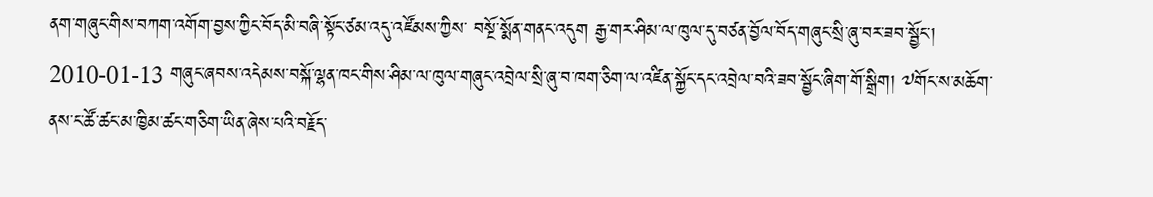ནག་གཞུང་གིས་བཀག་འགོག་བྱས་ཀྱིང་བོད་མི་བཞི་སྟོང་ཙམ་འདུ་འཛོམས་ཀྱིས་ བསྔོ་སྨོན་གནང་འདུག རྒྱ་གར་ཤིམ་ལ་ཁུལ་དུ་བཙན་བྱོལ་བོད་གཞུང་སྲི་ཞུ་བར་ཟབ་སྦྱོང་། 2010-01-13 གཞུང་ཞབས་འདེམས་བསྐོ་ལྷན་ཁང་གིས་ཤིམ་ལ་ཁུལ་གཞུང་འབྲེལ་སྲི་ཞུ་བ་ཁག་ཅིག་ལ་འཛིན་སྐྱོང་དང་འབྲེལ་བའི་ཟབ་སྦྱོང་ཞིག་གོ་སྒྲིག། ༧གོང་ས་མཆོག་ནས་ང་ཚོ་ཚང་མ་ཁྱིམ་ཚང་གཅིག་ཡིན་ཞེས་པའི་བརྗོད་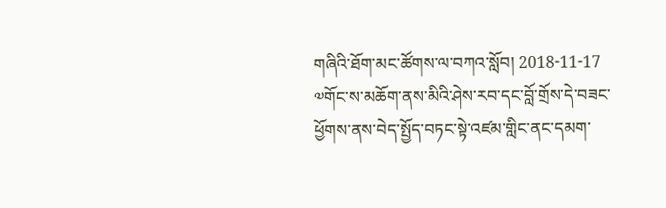གཞིའི་ཐོག་མང་ཚོགས་ལ་བཀའ་སློབ། 2018-11-17 ༧གོང་ས་མཆོག་ནས་མིའི་ཤེས་རབ་དང་བློ་གྲོས་དེ་བཟང་ཕྱོགས་ནས་བེད་སྤྱོད་བཏང་སྟེ་འཛམ་གླིང་ནང་དམག་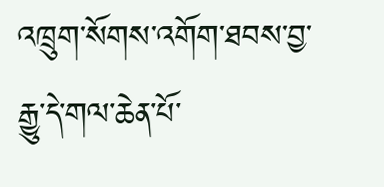འཁྲུག་སོགས་འགོག་ཐབས་བྱ་རྒྱུ་དེ་གལ་ཆེན་པོ་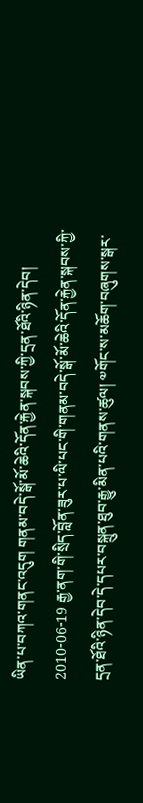ཡིན་པ་བཀའ་གནང་འདུག གནམ་བདེ་སྒོ་མོ་ཆེའི་དོན་རྐྱེན་སྐབས་ཀྱི་དྲན་ཐོའི་ཉིན་དེབ། 2010-06-19 རྒྱ་ནག་གི་སྲིད་བློན་ཟུར་པ་ལི་པང་གི་གནམ་བདེ་སྒོ་མོ་ཆེའི་དོན་རྐྱེན་སྐབས་ཀྱི་དྲན་ཐོའི་ཉིན་དེབ་དེ་དཔར་བསྐྲུན་ཐུབ་རྒྱུ་མིན་པའི་གནས་ཚུལ། ༧གོང་ས་མཆོག་བཞུགས་སྒར་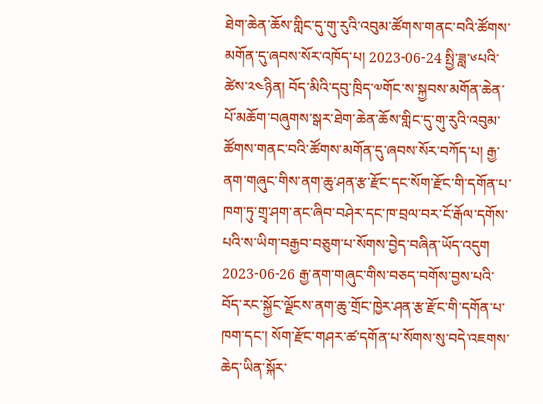ཐེག་ཆེན་ཆོས་གླིང་དུ་གུ་རུའི་འབུམ་ཚོགས་གནང་བའི་ཚོགས་མགོན་དུ་ཞབས་སོར་འཁོད་པ། 2023-06-24 སྤྱི་ཟླ་༦པའི་ཚེས་༢༤ཉིན། བོད་མིའི་དབུ་ཁྲིད་༧གོང་ས་སྐྱབས་མགོན་ཆེན་པོ་མཆོག་བཞུགས་སྒར་ཐེག་ཆེན་ཆོས་གླིང་དུ་གུ་རུའི་འབུམ་ཚོགས་གནང་བའི་ཚོགས་མགོན་དུ་ཞབས་སོར་བཀོད་པ། རྒྱ་ནག་གཞུང་གིས་ནག་ཆུ་ཤན་རྩ་རྫོང་དང་སོག་རྫོང་གི་དགོན་པ་ཁག་ཏུ་གྲྭ་ཤག་ནང་ཞིབ་བཤེར་དང་ཁ་བྲལ་བར་ངོ་རྒོལ་དགོས་པའི་ས་ཡིག་བརྒྱབ་བཅུག་པ་སོགས་བྱེད་བཞིན་ཡོད་འདུག 2023-06-26 རྒྱ་ནག་གཞུང་གིས་བཅད་བགོས་བྱས་པའི་བོད་རང་སྐྱོང་ལྗོངས་ནག་ཆུ་གྲོང་ཁྱེར་ཤན་རྩ་རྫོང་གི་དགོན་པ་ཁག་དང་། སོག་རྫོང་གཤར་ཚ་དགོན་པ་སོགས་སུ་བདེ་འཇགས་ཆེད་ཡིན་སྐོར་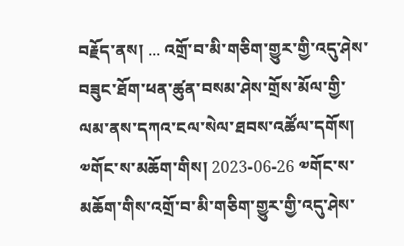བརྗོད་ནས། ... འགྲོ་བ་མི་གཅིག་གྱུར་གྱི་འདུ་ཤེས་བཟུང་ཐོག་ཕན་ཚུན་བསམ་ཤེས་གྲོས་མོལ་གྱི་ལམ་ནས་དཀའ་ངལ་སེལ་ཐབས་འཚོལ་དགོས། ༧གོང་ས་མཆོག་གིས། 2023-06-26 ༧གོང་ས་མཆོག་གིས་འགྲོ་བ་མི་གཅིག་གྱུར་གྱི་འདུ་ཤེས་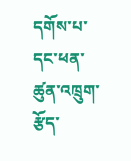དགོས་པ་དང་ཕན་ཚུན་འཁྲུག་རྩོད་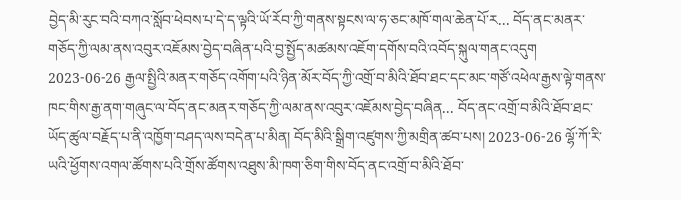བྱེད་མི་རུང་བའི་བཀའ་སློབ་ཕེབས་པ་དེ་ད་ལྟའི་ཡོ་རོབ་ཀྱི་གནས་སྟངས་ལ་ཧ་ཅང་མཁོ་གལ་ཆེན་པོ་ར... བོད་ནང་མནར་གཅོད་ཀྱི་ལམ་ནས་འབུར་འཇོམས་བྱེད་བཞིན་པའི་བྱ་སྤྱོད་མཚམས་འཇོག་དགོས་བའི་འབོད་སྐུལ་གནང་འདུག 2023-06-26 རྒྱལ་སྤྱིའི་མནར་གཅོད་འགོག་པའི་ཉིན་མོར་བོད་ཀྱི་འགྲོ་བ་མིའི་ཐོབ་ཐང་དང་མང་གཙོ་འཕེལ་རྒྱས་ལྟེ་གནས་ཁང་གིས་རྒྱ་ནག་གཞུང་ལ་བོད་ནང་མནར་གཅོད་ཀྱི་ལམ་ནས་འབུར་འཇོམས་བྱེད་བཞིན... བོད་ནང་འགྲོ་བ་མིའི་ཐོབ་ཐང་ཡོད་ཚུལ་བརྗོད་པ་ནི་འཁྱོག་བཤད་ལས་བདེན་པ་མིན། བོད་མིའི་སྒྲིག་འཛུགས་ཀྱི་མགྲིན་ཚབ་པས། 2023-06-26 ལྷོ་ཀོ་རི་ཡའི་ཕྱོགས་འགལ་ཚོགས་པའི་གྲོས་ཚོགས་འཐུས་མི་ཁག་ཅིག་གིས་བོད་ནང་འགྲོ་བ་མིའི་ཐོབ་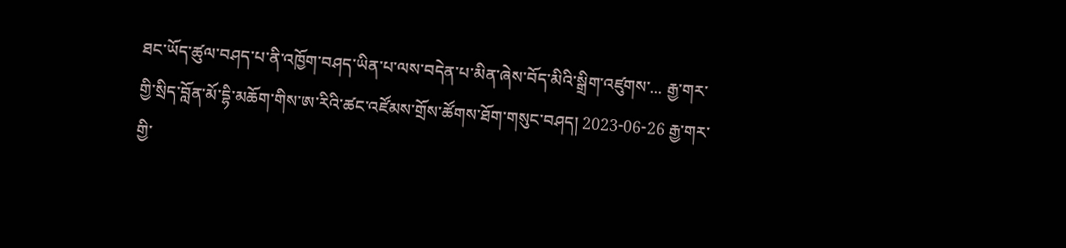ཐང་ཡོད་ཚུལ་བཤད་པ་ནི་འཁྱོག་བཤད་ཡིན་པ་ལས་བདེན་པ་མིན་ཞེས་བོད་མིའི་སྒྲིག་འཛུགས་... རྒྱ་གར་གྱི་སྲིད་བློན་མོ་དྷི་མཆོག་གིས་ཨ་རིའི་ཚང་འཛོམས་གྲོས་ཚོགས་ཐོག་གསུང་བཤད། 2023-06-26 རྒྱ་གར་གྱི་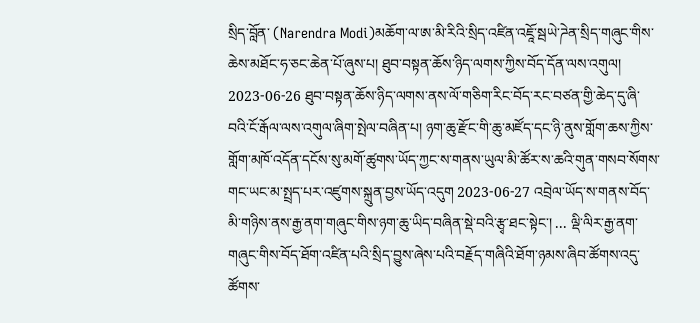སྲིད་བློན་ (Narendra Modi)མཆོག་ལ་ཨ་མི་རིའི་སྲིད་འཛིན་འཇཱོ་སྦཡེ་ཌེན་སྲིད་གཞུང་གིས་ཆེས་མཐོང་ཧ་ཅང་ཆེན་པོ་ཞུས་པ། ཐུབ་བསྟན་ཆོས་ཉིད་ལགས་ཀྱིས་བོད་དོན་ལས་འགུལ། 2023-06-26 ཐུབ་བསྟན་ཆོས་ཉིད་ལགས་ནས་ལོ་གཅིག་རིང་བོད་རང་བཙན་གྱི་ཆེད་དུ་ཞི་བའི་ངོ་རྒོལ་ལས་འགུལ་ཞིག་སྤེལ་བཞིན་པ། ཉག་ཆུ་རྫོང་གི་ཆུ་མཛོད་དང་ཉི་ནུས་གློག་ཆས་ཀྱིས་གློག་མཁོ་འདོན་དངོས་སུ་མགོ་ཚུགས་ཡོད་ཀྱང་ས་གནས་ཡུལ་མི་ཚོར་ས་ཆའི་གུན་གསབ་སོགས་གང་ཡང་མ་སྤྲད་པར་འཛུགས་སྐྲུན་བྱས་ཡོད་འདུག 2023-06-27 འབྲེལ་ཡོད་ས་གནས་བོད་མི་གཉིས་ནས་རྒྱ་ནག་གཞུང་གིས་ཉག་ཆུ་ཡིད་བཞིན་སྡེ་བའི་རྩྭ་ཐང་སྟེང་། ... ལྡི་ལིར་རྒྱ་ནག་གཞུང་གིས་བོད་ཐོག་འཛིན་པའི་སྲིད་བྱུས་ཞེས་པའི་བརྗོད་གཞིའི་ཐོག་ཉམས་ཞིབ་ཚོགས་འདུ་ཚོགས་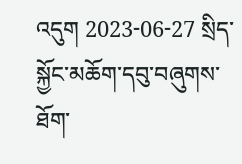འདུག 2023-06-27 སྲིད་སྐྱོང་མཆོག་དབུ་བཞུགས་ཐོག་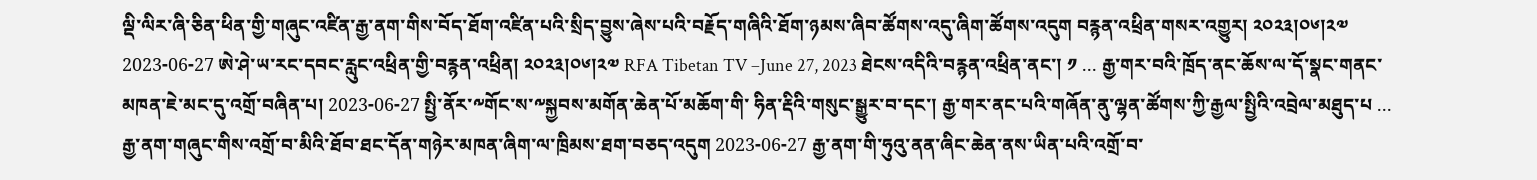ལྡི་ལིར་ཞི་ཅིན་ཕིན་གྱི་གཞུང་འཛིན་རྒྱ་ནག་གིས་བོད་ཐོག་འཛིན་པའི་སྲིད་བྱུས་ཞེས་པའི་བརྗོད་གཞིའི་ཐོག་ཉམས་ཞིབ་ཚོགས་འདུ་ཞིག་ཚོགས་འདུག བརྙན་འཕྲིན་གསར་འགྱུར། ༢༠༢༣།༠༦།༢༧ 2023-06-27 ཨེ་ཤེ་ཡ་རང་དབང་རླུང་འཕྲིན་གྱི་བརྙན་འཕྲིན། ༢༠༢༣།༠༦།༢༧ RFA Tibetan TV –June 27, 2023 ཐེངས་འདིའི་བརྙན་འཕྲིན་ནང་། ༡ ... རྒྱ་གར་བའི་ཁྲོད་ནང་ཆོས་ལ་དོ་སྣང་གནང་མཁན་ཇེ་མང་དུ་འགྲོ་བཞིན་པ། 2023-06-27 སྤྱི་ནོར་༸གོང་ས་༸སྐྱབས་མགོན་ཆེན་པོ་མཆོག་གི་ ཧིན་རྡིའི་གསུང་སྒྱུར་བ་དང་། རྒྱ་གར་ནང་པའི་གཞོན་ནུ་ལྷན་ཚོགས་ཀྱི་རྒྱལ་སྤྱིའི་འབྲེལ་མཐུད་པ ... རྒྱ་ནག་གཞུང་གིས་འགྲོ་བ་མིའི་ཐོབ་ཐང་དོན་གཉེར་མཁན་ཞིག་ལ་ཁྲིམས་ཐག་བཅད་འདུག 2023-06-27 རྒྱ་ནག་གི་ཧུའུ་ནན་ཞིང་ཆེན་ནས་ཡིན་པའི་འགྲོ་བ་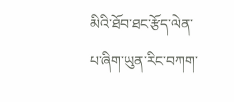མིའི་ཐོབ་ཐང་རྩོད་ལེན་པ་ཞིག་ཡུན་རིང་བཀག་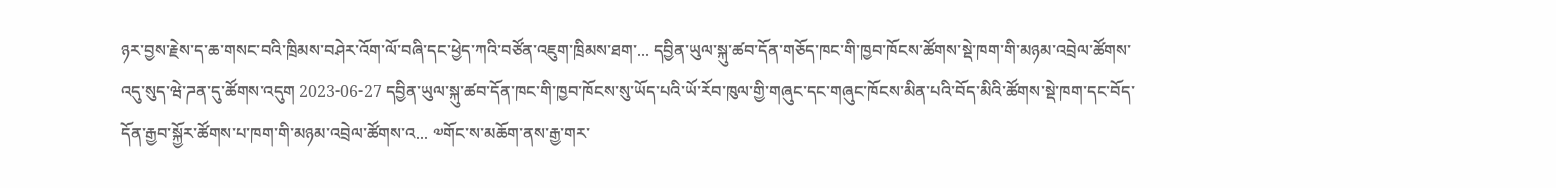ཉར་བྱས་རྗེས་ད་ཆ་གསང་བའི་ཁྲིམས་བཤེར་འོག་ལོ་བཞི་དང་ཕྱེད་ཀའི་བཙོན་འཇུག་ཁྲིམས་ཐག་... དབྱིན་ཡུལ་སྐུ་ཚབ་དོན་གཅོད་ཁང་གི་ཁྱབ་ཁོངས་ཚོགས་སྡེ་ཁག་གི་མཉམ་འབྲེལ་ཚོགས་འདུ་སུད་ཝེ་ཌན་དུ་ཚོགས་འདུག 2023-06-27 དབྱིན་ཡུལ་སྐུ་ཚབ་དོན་ཁང་གི་ཁྱབ་ཁོངས་སུ་ཡོད་པའི་ཡོ་རོབ་ཁུལ་གྱི་གཞུང་དང་གཞུང་ཁོངས་མིན་པའི་བོད་མིའི་ཚོགས་སྡེ་ཁག་དང་བོད་དོན་རྒྱབ་སྐྱོར་ཚོགས་པ་ཁག་གི་མཉམ་འབྲེལ་ཚོགས་འ... ༧གོང་ས་མཆོག་ནས་རྒྱ་གར་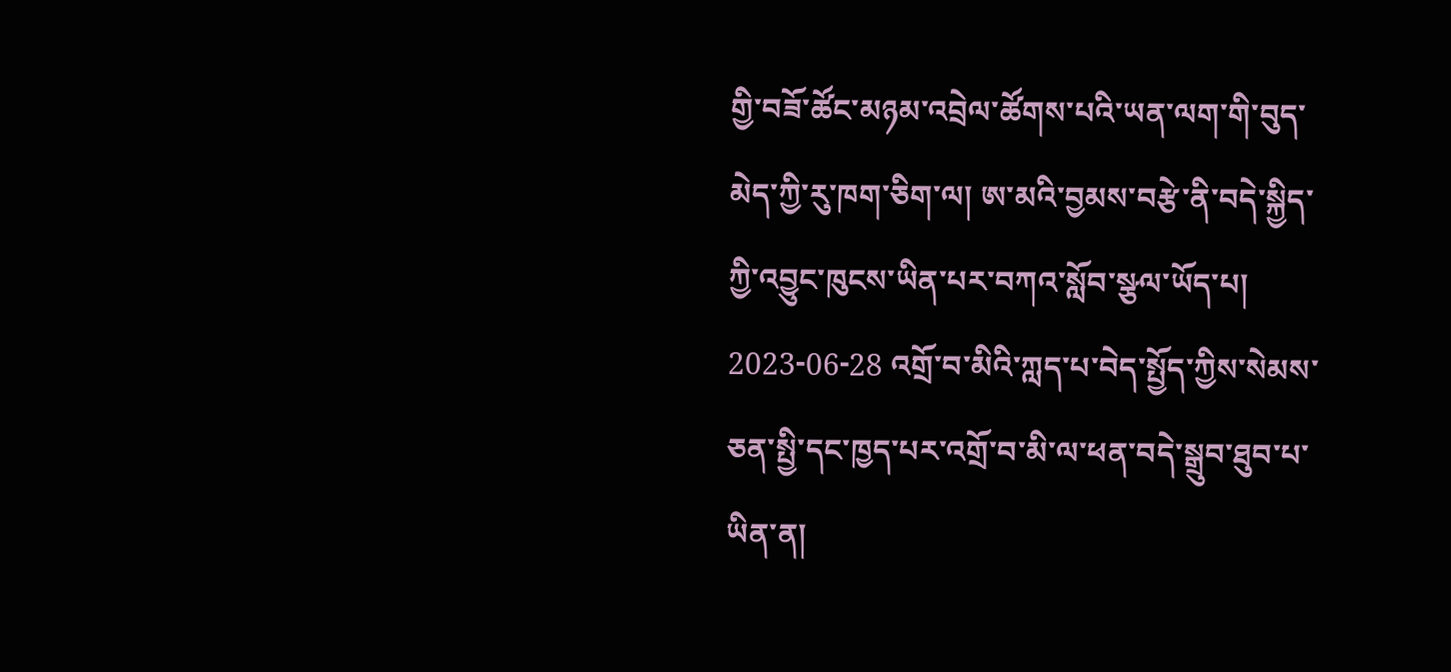གྱི་བཟོ་ཚོང་མཉམ་འབྲེལ་ཚོགས་པའི་ཡན་ལག་གི་བུད་མེད་ཀྱི་རུ་ཁག་ཅིག་ལ། ཨ་མའི་བྱམས་བརྩེ་ནི་བདེ་སྐྱིད་ཀྱི་འབྱུང་ཁུངས་ཡིན་པར་བཀའ་སློབ་སྩལ་ཡོད་པ། 2023-06-28 འགྲོ་བ་མིའི་ཀླད་པ་བེད་སྤྱོད་ཀྱིས་སེམས་ཅན་སྤྱི་དང་ཁྱད་པར་འགྲོ་བ་མི་ལ་ཕན་བདེ་སྒྲུབ་ཐུབ་པ་ཡིན་ན།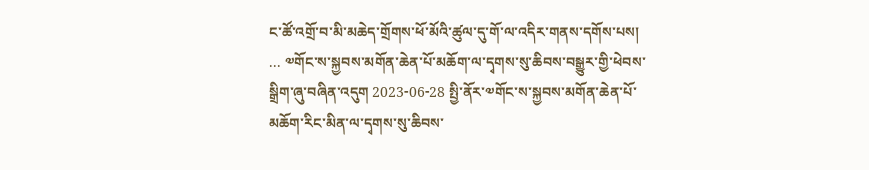ང་ཚོ་འགྲོ་བ་མི་མཆེད་གྲོགས་ཕོ་མོའི་ཚུལ་དུ་གོ་ལ་འདིར་གནས་དགོས་པས། ... ༧གོང་ས་སྐྱབས་མགོན་ཆེན་པོ་མཆོག་ལ་དྭགས་སུ་ཆིབས་བསྒྱུར་གྱི་ཕེབས་སྒྲིག་ཞུ་བཞིན་འདུག 2023-06-28 སྤྱི་ནོར་༧གོང་ས་སྐྱབས་མགོན་ཆེན་པོ་མཆོག་རིང་མིན་ལ་དྭགས་སུ་ཆིབས་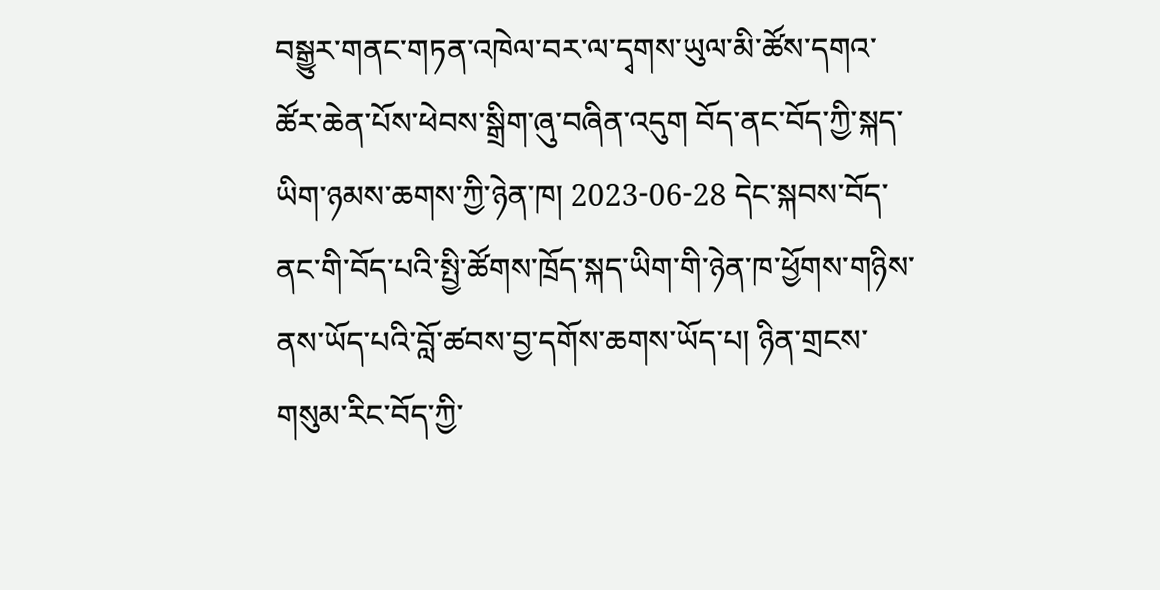བསྒྱུར་གནང་གཏན་འཁེལ་བར་ལ་དྭགས་ཡུལ་མི་ཚོས་དགའ་ཚོར་ཆེན་པོས་ཕེབས་སྒྲིག་ཞུ་བཞིན་འདུག བོད་ནང་བོད་ཀྱི་སྐད་ཡིག་ཉམས་ཆགས་ཀྱི་ཉེན་ཁ། 2023-06-28 དེང་སྐབས་བོད་ནང་གི་བོད་པའི་སྤྱི་ཚོགས་ཁྲོད་སྐད་ཡིག་གི་ཉེན་ཁ་ཕྱོགས་གཉིས་ནས་ཡོད་པའི་བློ་ཚབས་བྱ་དགོས་ཆགས་ཡོད་པ། ཉིན་གྲངས་གསུམ་རིང་བོད་ཀྱི་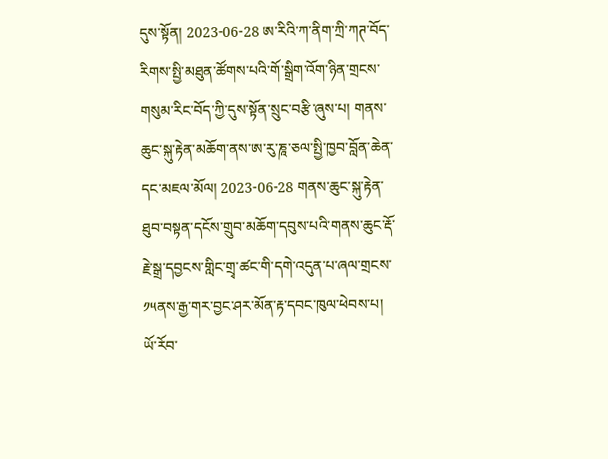དུས་སྟོན། 2023-06-28 ཨ་རིའི་ཀ་ནིག་ཀྲི་ཀཊ་བོད་རིགས་སྤྱི་མཐུན་ཚོགས་པའི་གོ་སྒྲིག་འོག་ཉིན་གྲངས་གསུམ་རིང་བོད་ཀྱི་དུས་སྟོན་སྲུང་བརྩི་ཞུས་པ། གནས་ཆུང་སྐུ་རྟེན་མཆོག་ནས་ཨ་རུ་ཎཱ་ཅལ་སྤྱི་ཁྱབ་བློན་ཆེན་དང་མཇལ་མོལ། 2023-06-28 གནས་ཆུང་སྐུ་རྟེན་ཐུབ་བསྟན་དངོས་གྲུབ་མཆོག་དབུས་པའི་གནས་ཆུང་རྡོ་རྗེ་སྒྲ་དབྱངས་གླིང་གྲྭ་ཚང་གི་དགེ་འདུན་པ་ཞལ་གྲངས་༡༥ནས་རྒྱ་གར་བྱང་ཤར་མོན་རྟ་དབང་ཁུལ་ཕེབས་པ། ཡོ་རོབ་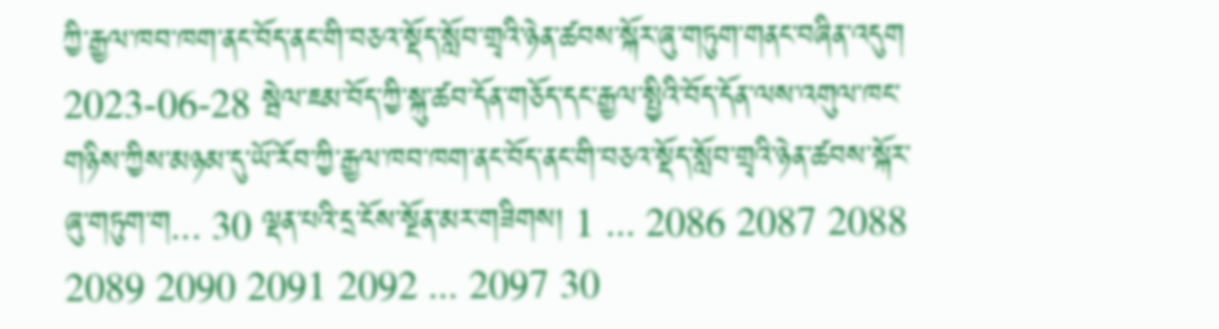ཀྱི་རྒྱལ་ཁབ་ཁག་ནང་བོད་ནང་གི་བཅའ་སྡོད་སློབ་གྲྭའི་ཉེན་ཚབས་སྐོར་ཞུ་གཏུག་གནང་བཞིན་འདུག 2023-06-28 སྦེལ་ཇམ་བོད་ཀྱི་སྐུ་ཚབ་དོན་གཅོད་དང་རྒྱལ་སྤྱིའི་བོད་དོན་ལས་འགུལ་ཁང་གཉིས་ཀྱིས་མཉམ་དུ་ཡོ་རོབ་ཀྱི་རྒྱལ་ཁབ་ཁག་ནང་བོད་ནང་གི་བཅའ་སྡོད་སློབ་གྲྭའི་ཉེན་ཚབས་སྐོར་ཞུ་གཏུག་ག... 30 ལྡན་པའི་དྲ་ངོས་སྔོན་མར་གཟིགས། 1 ... 2086 2087 2088 2089 2090 2091 2092 ... 2097 30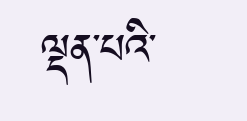ལྡན་པའི་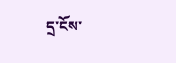དྲ་ངོས་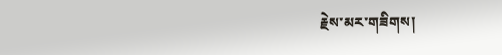རྗེས་མར་གཟིགས།